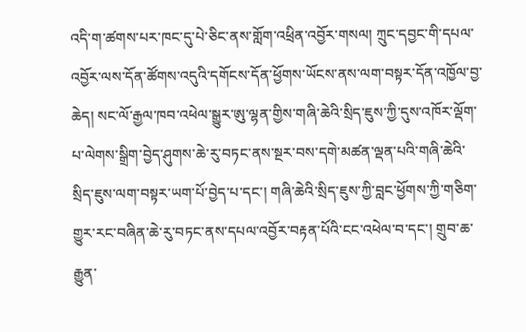འདི་ག་ཚགས་པར་ཁང་དུ་པེ་ཅིང་ནས་གློག་འཕྲིན་འབྱོར་གསལ། ཀྲུང་དབྱང་གི་དཔལ་འབྱོར་ལས་དོན་ཚོགས་འདུའི་དགོངས་དོན་ཕྱོགས་ཡོངས་ནས་ལག་བསྟར་དོན་འཁྱོལ་བྱ་ཆེད། སང་ལོ་རྒྱལ་ཁབ་འཕེལ་སྒྱུར་ཨུ་ལྷན་གྱིས་གཞི་ཆེའི་སྲིད་ཇུས་ཀྱི་དུས་འཁོར་ལྡོག་པ་ལེགས་སྒྲིག་བྱེད་ཤུགས་ཆེ་རུ་བཏང་ནས་སྔར་བས་དགེ་མཚན་ལྡན་པའི་གཞི་ཆེའི་སྲིད་ཇུས་ལག་བསྟར་ཡག་པོ་བྱེད་པ་དང་། གཞི་ཆེའི་སྲིད་ཇུས་ཀྱི་བླང་ཕྱོགས་ཀྱི་གཅིག་གྱུར་རང་བཞིན་ཆེ་རུ་བཏང་ནས་དཔལ་འབྱོར་བརྟན་པོའི་ངང་འཕེལ་བ་དང་། གྲུབ་ཆ་རྒྱུན་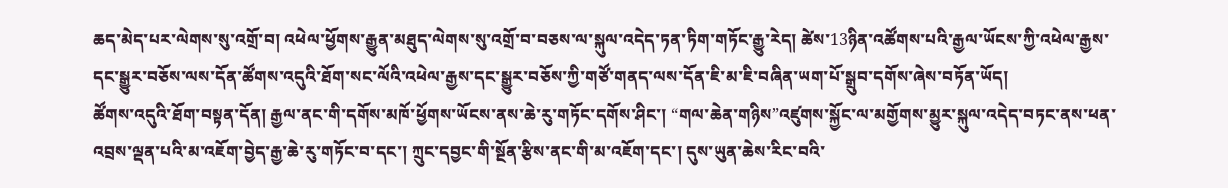ཆད་མེད་པར་ལེགས་སུ་འགྲོ་བ། འཕེལ་ཕྱོགས་རྒྱུན་མཐུད་ལེགས་སུ་འགྲོ་བ་བཅས་ལ་སྐུལ་འདེད་ཏན་ཏིག་གཏོང་རྒྱུ་རེད། ཚེས་13ཉིན་འཚོགས་པའི་རྒྱལ་ཡོངས་ཀྱི་འཕེལ་རྒྱས་དང་སྒྱུར་བཅོས་ལས་དོན་ཚོགས་འདུའི་ཐོག་སང་ལོའི་འཕེལ་རྒྱས་དང་སྒྱུར་བཅོས་ཀྱི་གཙོ་གནད་ལས་དོན་ཇི་མ་ཇི་བཞིན་ཡག་པོ་སྒྲུབ་དགོས་ཞེས་བཏོན་ཡོད།
ཚོགས་འདུའི་ཐོག་བསྟན་དོན། རྒྱལ་ནང་གི་དགོས་མཁོ་ཕྱོགས་ཡོངས་ནས་ཆེ་རུ་གཏོང་དགོས་ཤིང་། “གལ་ཆེན་གཉིས”འཛུགས་སྐྱོང་ལ་མགྱོགས་མྱུར་སྐུལ་འདེད་བཏང་ནས་ཕན་འབྲས་ལྡན་པའི་མ་འཇོག་བྱེད་རྒྱ་ཆེ་རུ་གཏོང་བ་དང་། ཀྲུང་དབྱང་གི་སྔོན་རྩིས་ནང་གི་མ་འཇོག་དང་། དུས་ཡུན་ཆེས་རིང་བའི་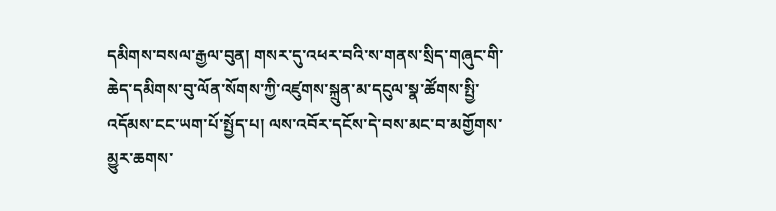དམིགས་བསལ་རྒྱལ་བུན། གསར་དུ་འཕར་བའི་ས་གནས་སྲིད་གཞུང་གི་ཆེད་དམིགས་བུ་ལོན་སོགས་ཀྱི་འཛུགས་སྐྲུན་མ་དངུལ་སྣ་ཚོགས་སྤྱི་འདོམས་ངང་ཡག་པོ་སྤྱོད་པ། ལས་འབོར་དངོས་དེ་བས་མང་བ་མགྱོགས་མྱུར་ཆགས་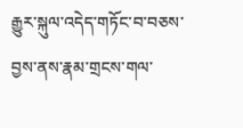རྒྱུར་སྐུལ་འདེད་གཏོང་བ་བཅས་བྱས་ནས་རྣམ་གྲངས་གལ་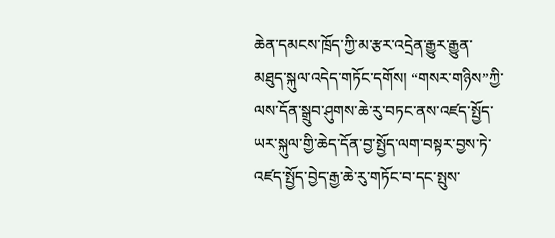ཆེན་དམངས་ཁྲོད་ཀྱི་མ་རྩར་འདྲེན་རྒྱུར་རྒྱུན་མཐུད་སྐུལ་འདེད་གཏོང་དགོས། “གསར་གཉིས”ཀྱི་ལས་དོན་སྒྲུབ་ཤུགས་ཆེ་རུ་བཏང་ནས་འཛད་སྤྱོད་ཡར་སྐུལ་གྱི་ཆེད་དོན་བྱ་སྤྱོད་ལག་བསྟར་བྱས་ཏེ་འཛད་སྤྱོད་བྱེད་རྒྱ་ཆེ་རུ་གཏོང་བ་དང་སྤུས་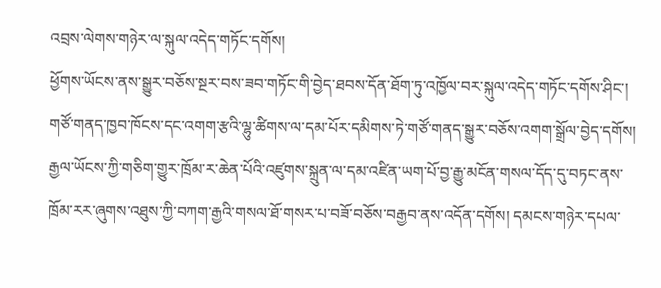འབྲས་ལེགས་གཉེར་ལ་སྐུལ་འདེད་གཏོང་དགོས།
ཕྱོགས་ཡོངས་ནས་སྒྱུར་བཅོས་སྔར་བས་ཟབ་གཏོང་གི་བྱེད་ཐབས་དོན་ཐོག་ཏུ་འཁྱོལ་བར་སྐུལ་འདེད་གཏོང་དགོས་ཤིང་། གཙོ་གནད་ཁྱབ་ཁོངས་དང་འགག་རྩའི་ལྷུ་ཚིགས་ལ་དམ་པོར་དམིགས་ཏེ་གཙོ་གནད་སྒྱུར་བཅོས་འགག་སྒྲོལ་བྱེད་དགོས། རྒྱལ་ཡོངས་ཀྱི་གཅིག་གྱུར་ཁྲོམ་ར་ཆེན་པོའི་འཛུགས་སྐྲུན་ལ་དམ་འཛིན་ཡག་པོ་བྱ་རྒྱུ་མངོན་གསལ་དོད་དུ་བཏང་ནས་ཁྲོམ་རར་ཞུགས་འཐུས་ཀྱི་བཀག་རྒྱའི་གསལ་ཐོ་གསར་པ་བཟོ་བཅོས་བརྒྱབ་ནས་འདོན་དགོས། དམངས་གཉེར་དཔལ་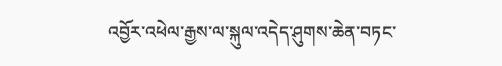འབྱོར་འཕེལ་རྒྱས་ལ་སྐུལ་འདེད་ཤུགས་ཆེན་བཏང་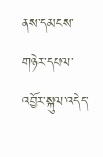ནས་དམངས་གཉེར་དཔལ་འབྱོར་སྐུལ་འདེད་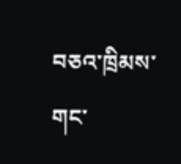བཅའ་ཁྲིམས་གང་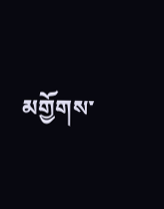མགྱོགས་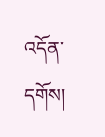འདོན་དགོས།